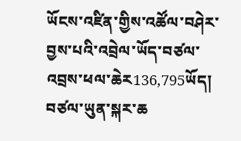ཡོངས་འཛིན་གྱིས་འཚོལ་བཤེར་བྱས་པའི་འབྲེལ་ཡོད་བཙལ་འབྲས་ཕལ་ཆེར136,795ཡོད།  བཙལ་ཡུན་སྐར་ཆ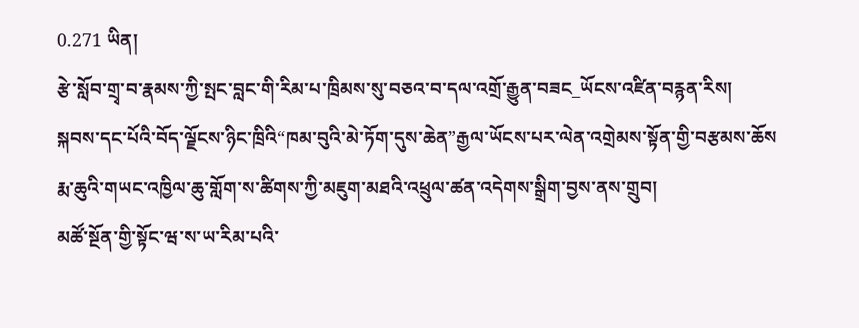0.271 ཡིན།
རྩེ་སློབ་གྲྭ་བ་རྣམས་ཀྱི་སྤང་བླང་གི་རིམ་པ་ཁྲིམས་སུ་བཅའ་བ་དལ་འགྲོ་རྒྱུན་བཟང_ཡོངས་འཛིན་བརྙན་རིས།
སྐབས་དང་པོའི་བོད་ལྗོངས་ཉིང་ཁྲིའི“ཁམ་བུའི་མེ་ཏོག་དུས་ཆེན”རྒྱལ་ཡོངས་པར་ལེན་འགྲེམས་སྟོན་གྱི་བརྩམས་ཆོས
རྨ་ཆུའི་གཡང་འཁྱིལ་ཆུ་གློག་ས་ཚིགས་ཀྱི་མཇུག་མཐའི་འཕྲུལ་ཚན་འདེགས་སྒྲིག་བྱས་ནས་གྲུབ།
མཚོ་སྔོན་གྱི་སྟོང་ཝ་ས་ཡ་རིམ་པའི་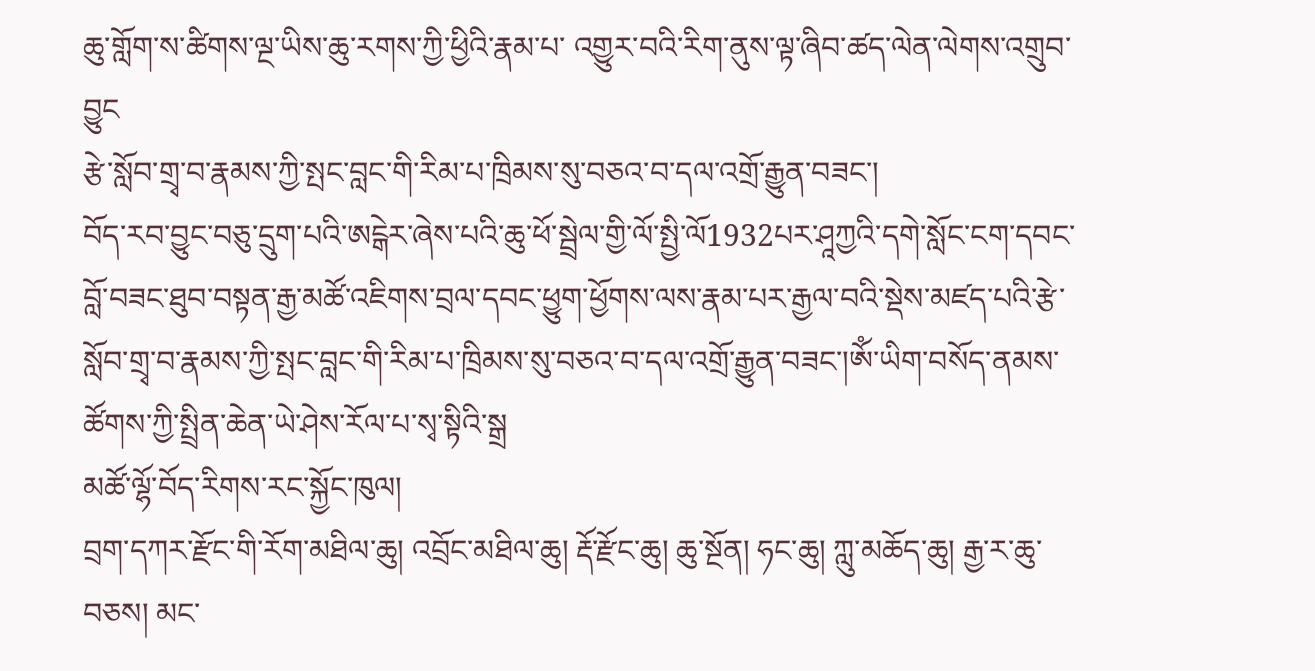ཆུ་གློག་ས་ཚིགས་ལྔ་ཡིས་ཆུ་རགས་ཀྱི་ཕྱིའི་རྣམ་པ་ འགྱུར་བའི་རིག་ནུས་ལྟ་ཞིབ་ཚད་ལེན་ལེགས་འགྲུབ་བྱུང
རྩེ་སློབ་གྲྭ་བ་རྣམས་ཀྱི་སྤང་བླང་གི་རིམ་པ་ཁྲིམས་སུ་བཅའ་བ་དལ་འགྲོ་རྒྱུན་བཟང་།
བོད་རབ་བྱུང་བཅུ་དྲུག་པའི་ཨངྒེར་ཞེས་པའི་ཆུ་ཕོ་སྦྲེལ་གྱི་ལོ་སྤྱི་ལོ1932པར་ཤཱཀྱའི་དགེ་སློང་ངག་དབང་བློ་བཟང་ཐུབ་བསྟན་རྒྱ་མཚོ་འཇིགས་བྲལ་དབང་ཕྱུག་ཕྱོགས་ལས་རྣམ་པར་རྒྱལ་བའི་སྡེས་མཛད་པའི་རྩེ་སློབ་གྲྭ་བ་རྣམས་ཀྱི་སྤང་བླང་གི་རིམ་པ་ཁྲིམས་སུ་བཅའ་བ་དལ་འགྲོ་རྒྱུན་བཟང་།ཨོཾ་ཡིག་བསོད་ནམས་ཚོགས་ཀྱི་སྤྲིན་ཆེན་ཡེ་ཤེས་རོལ་པ་སྭ་སྟིའི་སྒྲ
མཚོ་ལྷོ་བོད་རིགས་རང་སྐྱོང་ཁུལ།
བྲག་དཀར་རྫོང་གི་རོག་མཐིལ་ཆུ། འབྲོང་མཐིལ་ཆུ། རྡོ་རྫོང་ཆུ། ཆུ་སྔོན། ཧང་ཆུ། ཀླུ་མཆོད་ཆུ། རྒྱ་ར་ཆུ་བཅས། མང་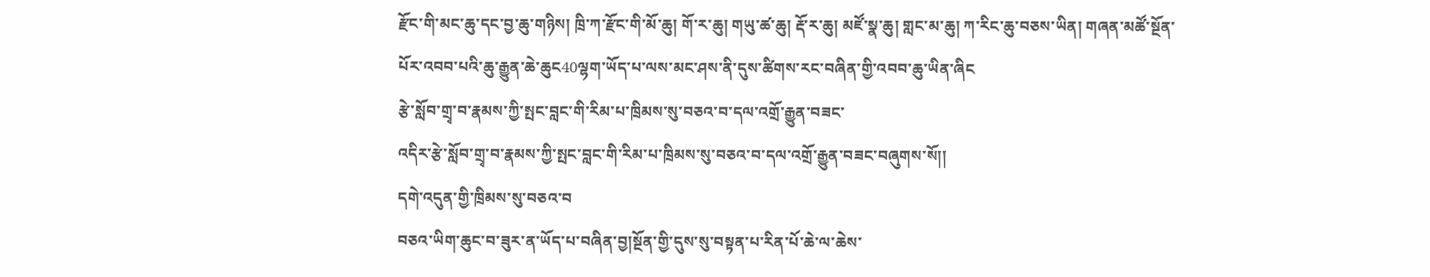རྫོང་གི་མང་ཆུ་དང་བྱ་ཆུ་གཉིས། ཁྲི་ཀ་རྫོང་གི་མོ་ཆུ། གོ་ར་ཆུ། གཡུ་ཚ་ཆུ། རྡོ་ར་ཆུ། མཛོ་སྣ་ཆུ། གླང་མ་ཆུ། ཀ་རིང་ཆུ་བཅས་ཡིན། གཞན་མཚོ་སྔོན་པོར་འབབ་པའི་ཆུ་རྒྱུན་ཆེ་ཆུང40ལྷག་ཡོད་པ་ལས་མང་ཤས་ནི་དུས་ཚིགས་རང་བཞིན་གྱི་འབབ་ཆུ་ཡིན་ཞིང
རྩེ་སློབ་གྲྭ་བ་རྣམས་ཀྱི་སྤང་བླང་གི་རིམ་པ་ཁྲིམས་སུ་བཅའ་བ་དལ་འགྲོ་རྒྱུན་བཟང་
འདིར་རྩེ་སློབ་གྲྭ་བ་རྣམས་ཀྱི་སྤང་བླང་གི་རིམ་པ་ཁྲིམས་སུ་བཅའ་བ་དལ་འགྲོ་རྒྱུན་བཟང་བཞུགས་སོ།།
དགེ་འདུན་གྱི་ཁྲིམས་སུ་བཅའ་བ
བཅའ་ཡིག་ཆུང་བ་ཟུར་ན་ཡོད་པ་བཞིན་བྱ།སྔོན་གྱི་དུས་སུ་བསྟན་པ་རིན་པོ་ཆེ་ལ་ཆེས་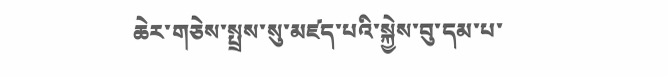ཆེར་གཅེས་སྤྲས་སུ་མཛད་པའི་སྐྱེས་བུ་དམ་པ་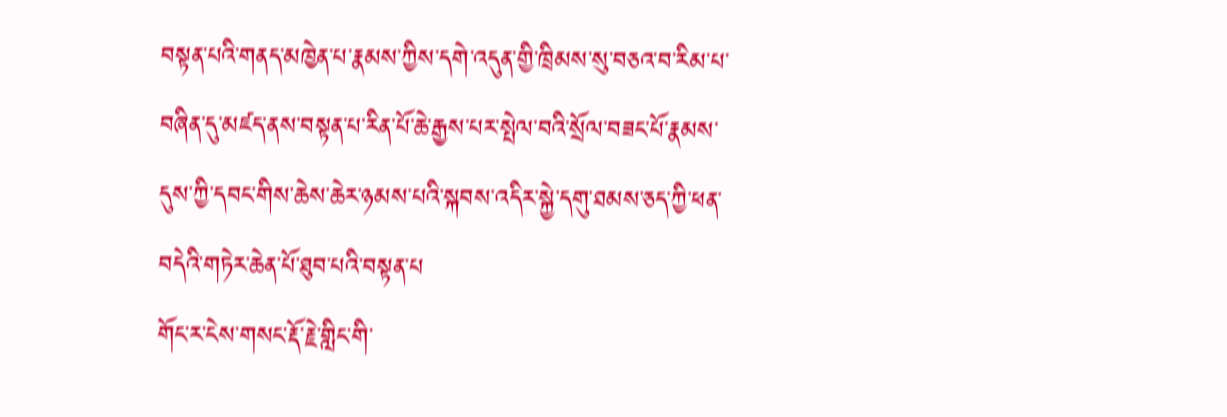བསྟན་པའི་གནད་མཁྱེན་པ་རྣམས་ཀྱིས་དགེ་འདུན་གྱི་ཁྲིམས་སུ་བཅའ་བ་རིམ་པ་བཞིན་དུ་མཛད་ནས་བསྟན་པ་རིན་པོ་ཆེ་རྒྱས་པར་སྤེལ་བའི་སྲོལ་བཟང་པོ་རྣམས་དུས་ཀྱི་དབང་གིས་ཆེས་ཆེར་ཉམས་པའི་སྐབས་འདིར་སྐྱེ་དགུ་ཐམས་ཅད་ཀྱི་ཕན་བདེའི་གཏེར་ཆེན་པོ་ཐུབ་པའི་བསྟན་པ
གོང་ར་ངེས་གསང་རྡོ་རྗེ་གླིང་གི་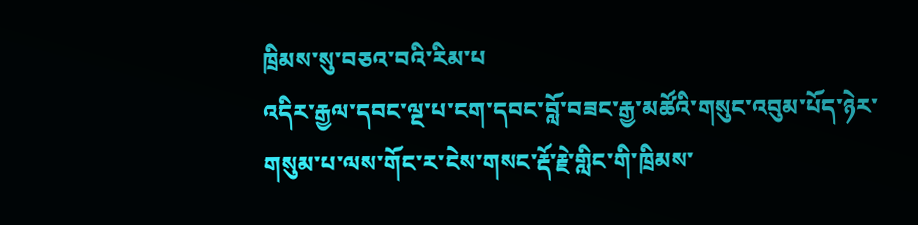ཁྲིམས་སུ་བཅའ་བའི་རིམ་པ
འདིར་རྒྱལ་དབང་ལྔ་པ་ངག་དབང་བློ་བཟང་རྒྱ་མཚོའི་གསུང་འབུམ་པོད་ཉེར་གསུམ་པ་ལས་གོང་ར་ངེས་གསང་རྡོ་རྗེ་གླིང་གི་ཁྲིམས་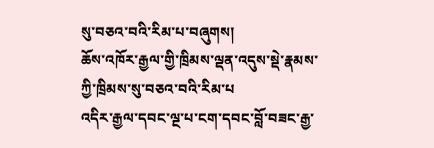སུ་བཅའ་བའི་རིམ་པ་བཞུགས།
ཆོས་འཁོར་རྒྱལ་གྱི་ཁྲིམས་ལྡན་འདུས་སྡེ་རྣམས་ཀྱི་ཁྲིམས་སུ་བཅའ་བའི་རིམ་པ
འདིར་རྒྱལ་དབང་ལྔ་པ་ངག་དབང་བློ་བཟང་རྒྱ་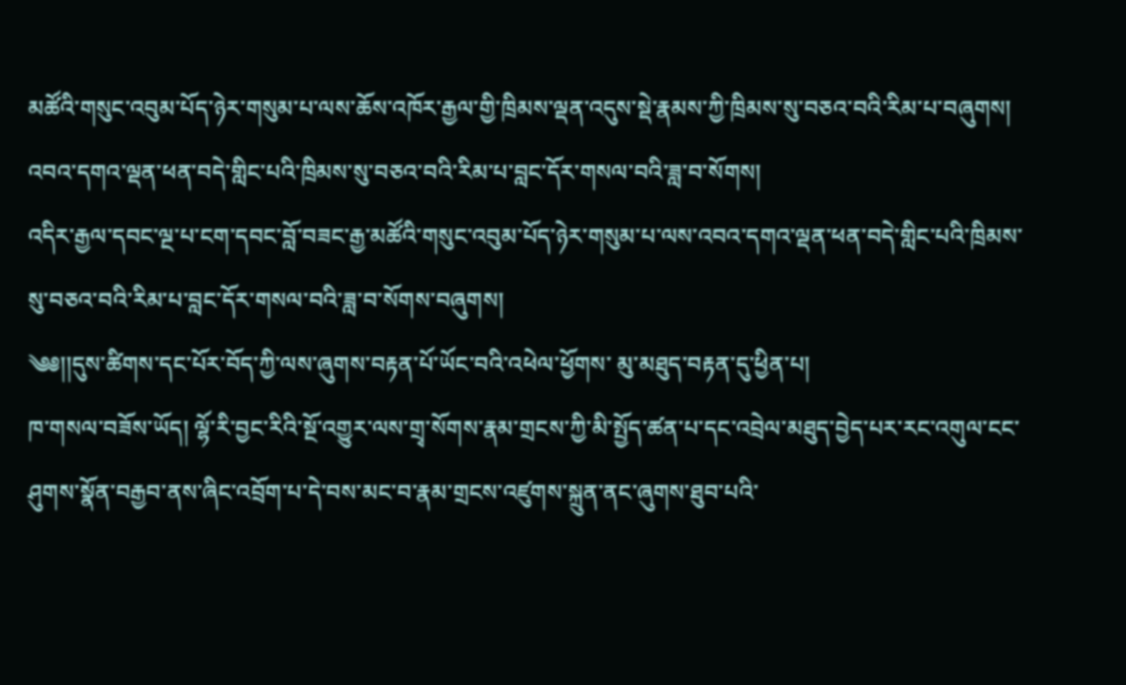མཚོའི་གསུང་འབུམ་པོད་ཉེར་གསུམ་པ་ལས་ཆོས་འཁོར་རྒྱལ་གྱི་ཁྲིམས་ལྡན་འདུས་སྡེ་རྣམས་ཀྱི་ཁྲིམས་སུ་བཅའ་བའི་རིམ་པ་བཞུགས།
འབའ་དགའ་ལྡན་ཕན་བདེ་གླིང་པའི་ཁྲིམས་སུ་བཅའ་བའི་རིམ་པ་བླང་དོར་གསལ་བའི་ཟླ་བ་སོགས།
འདིར་རྒྱལ་དབང་ལྔ་པ་ངག་དབང་བློ་བཟང་རྒྱ་མཚོའི་གསུང་འབུམ་པོད་ཉེར་གསུམ་པ་ལས་འབའ་དགའ་ལྡན་ཕན་བདེ་གླིང་པའི་ཁྲིམས་སུ་བཅའ་བའི་རིམ་པ་བླང་དོར་གསལ་བའི་ཟླ་བ་སོགས་བཞུགས།
༄༅།།དུས་ཚིགས་དང་པོར་བོད་ཀྱི་ལས་ཞུགས་བརྟན་པོ་ཡོང་བའི་འཕེལ་ཕྱོགས་ མུ་མཐུད་བརྟན་དུ་ཕྱིན་པ།
ཁ་གསལ་བཟོས་ཡོད། ལྷོ་རི་བྱང་རིའི་སྔོ་འགྱུར་ལས་གྲྭ་སོགས་རྣམ་གྲངས་ཀྱི་མི་སྤྱོད་ཚན་པ་དང་འབྲེལ་མཐུད་བྱེད་པར་རང་འགུལ་ངང་ཤུགས་སྣོན་བརྒྱབ་ནས་ཞིང་འབྲོག་པ་དེ་བས་མང་བ་རྣམ་གྲངས་འཛུགས་སྐྲུན་ནང་ཞུགས་ཐུབ་པའི་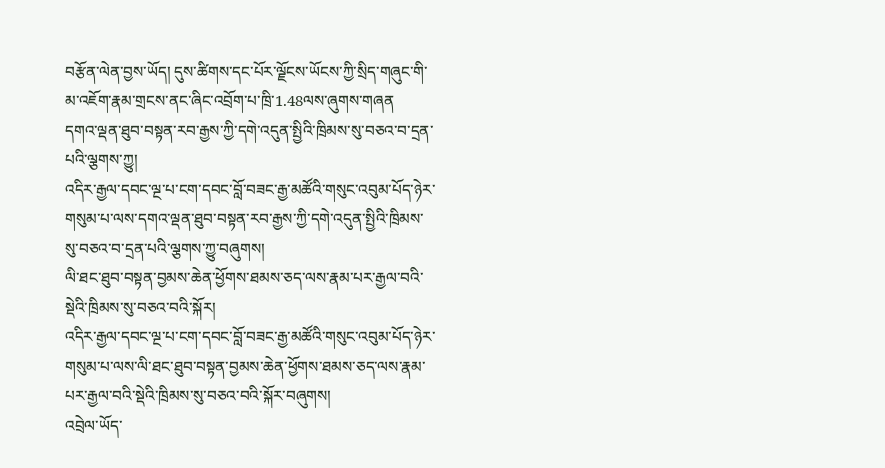བརྩོན་ལེན་བྱས་ཡོད། དུས་ཚིགས་དང་པོར་ལྗོངས་ཡོངས་ཀྱི་སྲིད་གཞུང་གི་མ་འཇོག་རྣམ་གྲངས་ནང་ཞིང་འབྲོག་པ་ཁྲི་1.48ལས་ཞུགས་གཞན
དགའ་ལྡན་ཐུབ་བསྟན་རབ་རྒྱས་ཀྱི་དགེ་འདུན་སྤྱིའི་ཁྲིམས་སུ་བཅའ་བ་དྲན་པའི་ལྕགས་ཀྱུ།
འདིར་རྒྱལ་དབང་ལྔ་པ་ངག་དབང་བློ་བཟང་རྒྱ་མཚོའི་གསུང་འབུམ་པོད་ཉེར་གསུམ་པ་ལས་དགའ་ལྡན་ཐུབ་བསྟན་རབ་རྒྱས་ཀྱི་དགེ་འདུན་སྤྱིའི་ཁྲིམས་སུ་བཅའ་བ་དྲན་པའི་ལྕགས་ཀྱུ་བཞུགས།
ལི་ཐང་ཐུབ་བསྟན་བྱམས་ཆེན་ཕྱོགས་ཐམས་ཅད་ལས་རྣམ་པར་རྒྱལ་བའི་སྡེའི་ཁྲིམས་སུ་བཅའ་བའི་སྐོར།
འདིར་རྒྱལ་དབང་ལྔ་པ་ངག་དབང་བློ་བཟང་རྒྱ་མཚོའི་གསུང་འབུམ་པོད་ཉེར་གསུམ་པ་ལས་ལི་ཐང་ཐུབ་བསྟན་བྱམས་ཆེན་ཕྱོགས་ཐམས་ཅད་ལས་རྣམ་པར་རྒྱལ་བའི་སྡེའི་ཁྲིམས་སུ་བཅའ་བའི་སྐོར་བཞུགས།
འབྲེལ་ཡོད་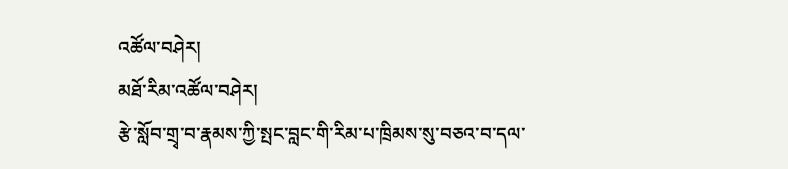འཚོལ་བཤེར།
མཐོ་རིམ་འཚོལ་བཤེར།
རྩེ་སློབ་གྲྭ་བ་རྣམས་ཀྱི་སྤང་བླང་གི་རིམ་པ་ཁྲིམས་སུ་བཅའ་བ་དལ་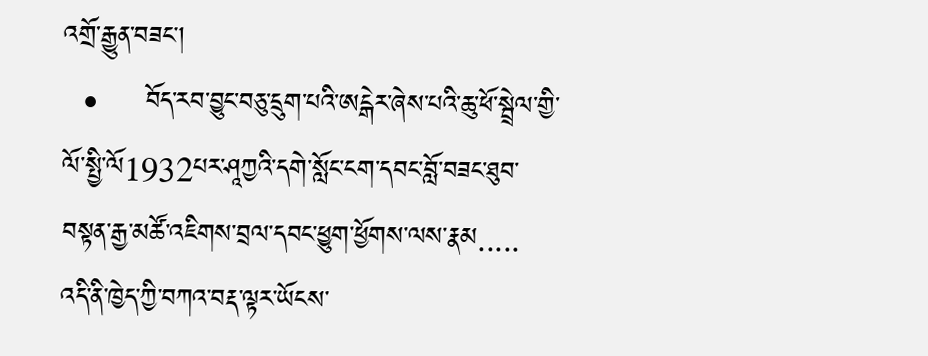འགྲོ་རྒྱུན་བཟང།
  •     བོད་རབ་བྱུང་བཅུ་དྲུག་པའི་ཨངྒེར་ཞེས་པའི་ཆུ་ཕོ་སྦྲེལ་གྱི་ལོ་སྤྱི་ལོ1932པར་ཤཱཀྱའི་དགེ་སློང་ངག་དབང་བློ་བཟང་ཐུབ་བསྟན་རྒྱ་མཚོ་འཇིགས་བྲལ་དབང་ཕྱུག་ཕྱོགས་ལས་རྣམ.....
འདི་ནི་ཁྱེད་ཀྱི་བཀའ་བརྡ་ལྟར་ཡོངས་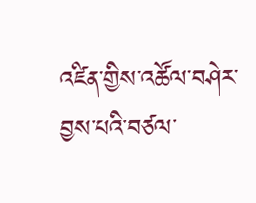འཛིན་གྱིས་འཚོལ་བཤེར་བྱས་པའི་བཙལ་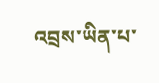འབྲས་ཡིན་པ་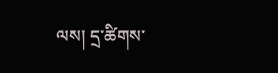ལས། དྲ་ཚིགས་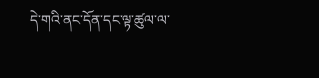དེ་གའི་ནང་དོན་དང་ལྟ་ཚུལ་ལ་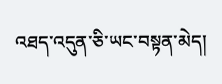འཐད་འདུན་ཅི་ཡང་བསྟན་མེད།